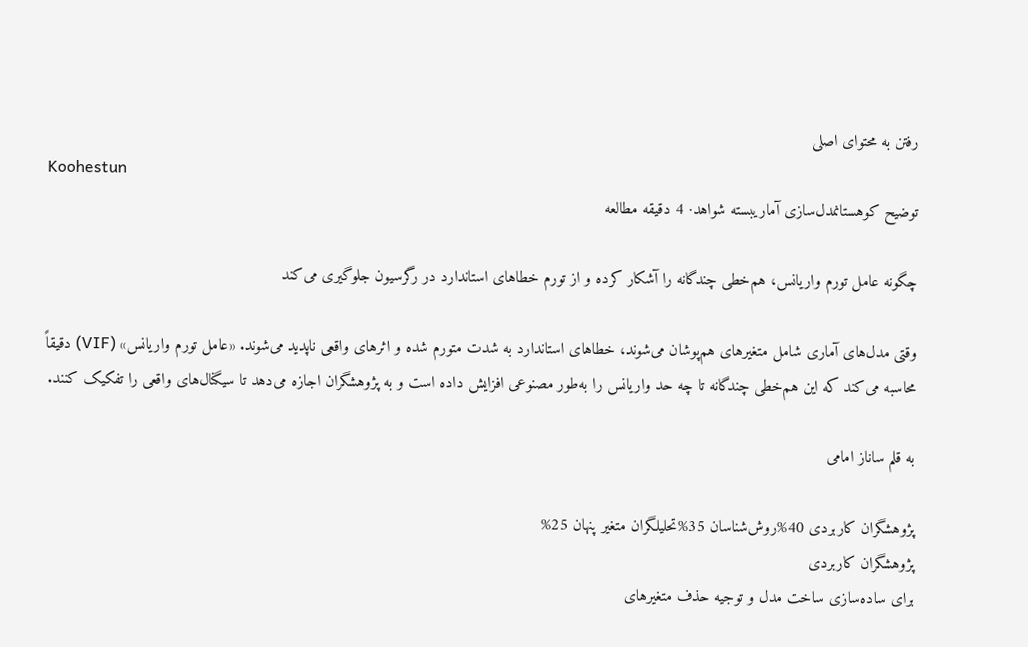رفتن به محتوای اصلی
Koohestun
توضیح کوهستانمدل‌سازی آماریبسته شواهد· 4 دقیقه مطالعه

چگونه عامل تورم واریانس، هم‌خطی چندگانه را آشکار کرده و از تورم خطاهای استاندارد در رگرسیون جلوگیری می‌کند

وقتی مدل‌های آماری شامل متغیرهای هم‌پوشان می‌شوند، خطاهای استاندارد به شدت متورم شده و اثرهای واقعی ناپدید می‌شوند. «عامل تورم واریانس» (VIF) دقیقاً محاسبه می‌کند که این هم‌خطی چندگانه تا چه حد واریانس را به‌طور مصنوعی افزایش داده است و به پژوهشگران اجازه می‌دهد تا سیگنال‌های واقعی را تفکیک کنند.

به قلم ساناز امامی

پژوهشگران کاربردی 40%روش‌شناسان 35%تحلیلگران متغیر پنهان 25%
پژوهشگران کاربردی
برای ساده‌سازی ساخت مدل و توجیه حذف متغیرهای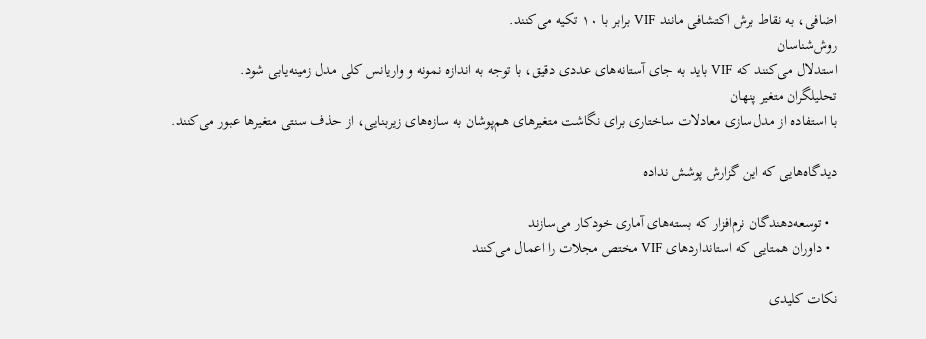اضافی، به نقاط برش اکتشافی مانند VIF برابر با ۱۰ تکیه می‌کنند.
روش‌شناسان
استدلال می‌کنند که VIF باید به جای آستانه‌های عددی دقیق، با توجه به اندازه نمونه و واریانس کلی مدل زمینه‌یابی شود.
تحلیلگران متغیر پنهان
با استفاده از مدل‌سازی معادلات ساختاری برای نگاشت متغیرهای هم‌پوشان به سازه‌های زیربنایی، از حذف سنتی متغیرها عبور می‌کنند.

دیدگاه‌هایی که این گزارش پوشش نداده

  • توسعه‌دهندگان نرم‌افزار که بسته‌های آماری خودکار می‌سازند
  • داوران همتایی که استانداردهای VIF مختص مجلات را اعمال می‌کنند

نکات کلیدی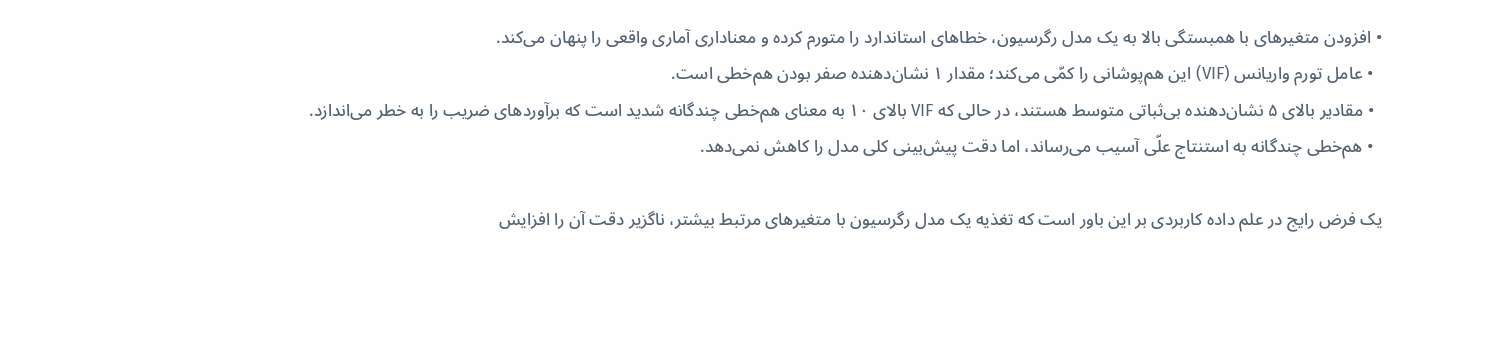• افزودن متغیرهای با همبستگی بالا به یک مدل رگرسیون، خطاهای استاندارد را متورم کرده و معناداری آماری واقعی را پنهان می‌کند.
  • عامل تورم واریانس (VIF) این هم‌پوشانی را کمّی می‌کند؛ مقدار ۱ نشان‌دهنده صفر بودن هم‌خطی است.
  • مقادیر بالای ۵ نشان‌دهنده بی‌ثباتی متوسط هستند، در حالی که VIF بالای ۱۰ به معنای هم‌خطی چندگانه شدید است که برآوردهای ضریب را به خطر می‌اندازد.
  • هم‌خطی چندگانه به استنتاج علّی آسیب می‌رساند، اما دقت پیش‌بینی کلی مدل را کاهش نمی‌دهد.

یک فرض رایج در علم داده کاربردی بر این باور است که تغذیه یک مدل رگرسیون با متغیرهای مرتبط بیشتر، ناگزیر دقت آن را افزایش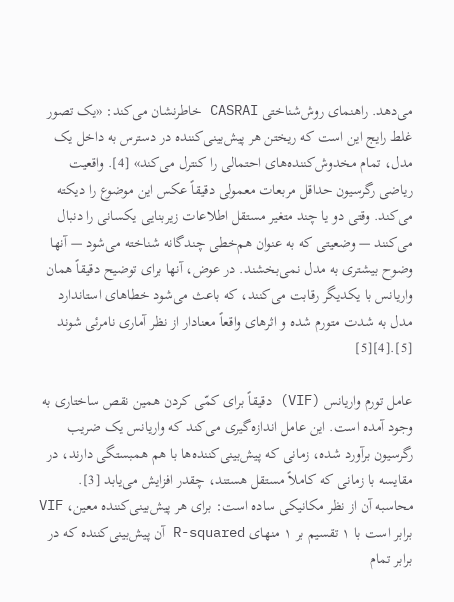می‌دهد. راهنمای روش‌شناختی CASRAI خاطرنشان می‌کند: «یک تصور غلط رایج این است که ریختن هر پیش‌بینی‌کننده در دسترس به داخل یک مدل، تمام مخدوش‌کننده‌های احتمالی را کنترل می‌کند» [4]. واقعیت ریاضی رگرسیون حداقل مربعات معمولی دقیقاً عکس این موضوع را دیکته می‌کند. وقتی دو یا چند متغیر مستقل اطلاعات زیربنایی یکسانی را دنبال می‌کنند — وضعیتی که به عنوان هم‌خطی چندگانه شناخته می‌شود — آنها وضوح بیشتری به مدل نمی‌بخشند. در عوض، آنها برای توضیح دقیقاً همان واریانس با یکدیگر رقابت می‌کنند، که باعث می‌شود خطاهای استاندارد مدل به شدت متورم شده و اثرهای واقعاً معنادار از نظر آماری نامرئی شوند [5].[4][5]

عامل تورم واریانس (VIF) دقیقاً برای کمّی کردن همین نقص ساختاری به وجود آمده است. این عامل اندازه‌گیری می‌کند که واریانس یک ضریب رگرسیون برآورد شده، زمانی که پیش‌بینی‌کننده‌ها با هم همبستگی دارند، در مقایسه با زمانی که کاملاً مستقل هستند، چقدر افزایش می‌یابد [3]. محاسبه آن از نظر مکانیکی ساده است: برای هر پیش‌بینی‌کننده معین، VIF برابر است با ۱ تقسیم بر ۱ منهای R-squared آن پیش‌بینی‌کننده که در برابر تمام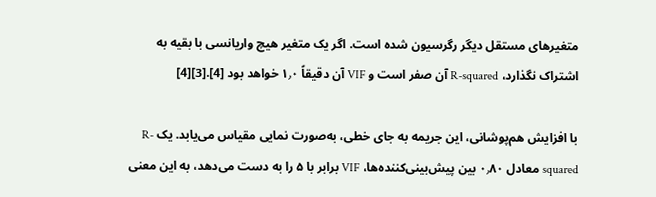متغیرهای مستقل دیگر رگرسیون شده است. اگر یک متغیر هیچ واریانسی با بقیه به اشتراک نگذارد، R-squared آن صفر است و VIF آن دقیقاً ۱٫۰ خواهد بود [4].[3][4]

با افزایش هم‌پوشانی، این جریمه به جای خطی، به‌صورت نمایی مقیاس می‌یابد. یک R-squared معادل ۰٫۸۰ بین پیش‌بینی‌کننده‌ها، VIF برابر با ۵ را به دست می‌دهد، به این معنی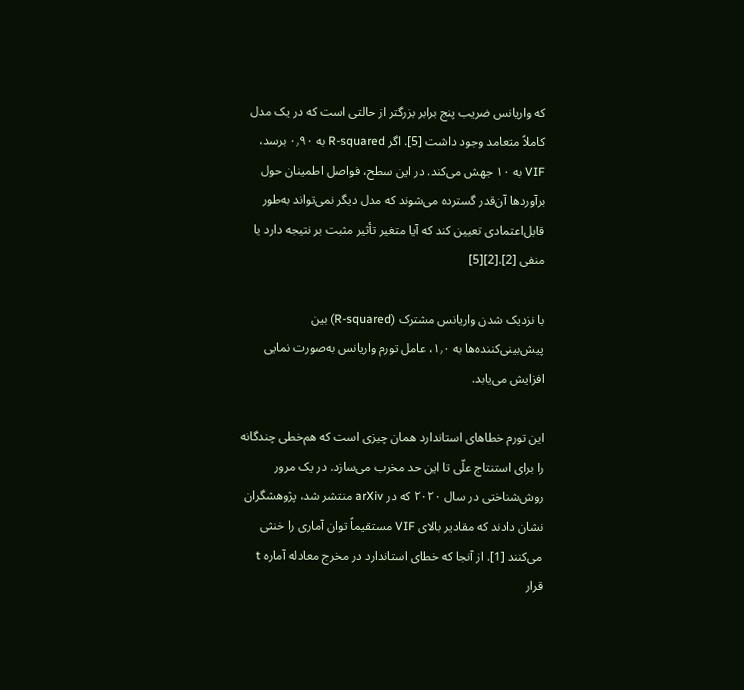که واریانس ضریب پنج برابر بزرگتر از حالتی است که در یک مدل کاملاً متعامد وجود داشت [5]. اگر R-squared به ۰٫۹۰ برسد، VIF به ۱۰ جهش می‌کند. در این سطح، فواصل اطمینان حول برآوردها آن‌قدر گسترده می‌شوند که مدل دیگر نمی‌تواند به‌طور قابل‌اعتمادی تعیین کند که آیا متغیر تأثیر مثبت بر نتیجه دارد یا منفی [2].[2][5]

با نزدیک شدن واریانس مشترک (R-squared) بین پیش‌بینی‌کننده‌ها به ۱٫۰، عامل تورم واریانس به‌صورت نمایی افزایش می‌یابد.

این تورم خطاهای استاندارد همان چیزی است که هم‌خطی چندگانه را برای استنتاج علّی تا این حد مخرب می‌سازد. در یک مرور روش‌شناختی در سال ۲۰۲۰ که در arXiv منتشر شد، پژوهشگران نشان دادند که مقادیر بالای VIF مستقیماً توان آماری را خنثی می‌کنند [1]. از آنجا که خطای استاندارد در مخرج معادله آماره t قرار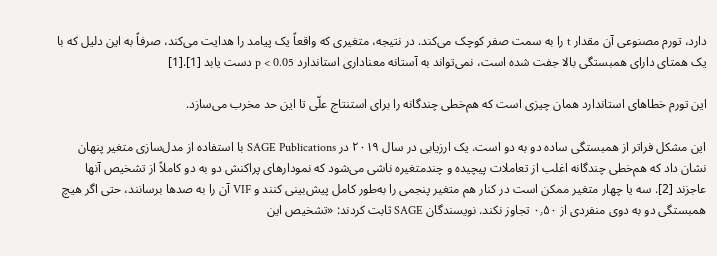دارد، تورم مصنوعی آن مقدار t را به سمت صفر کوچک می‌کند. در نتیجه، متغیری که واقعاً یک پیامد را هدایت می‌کند، صرفاً به این دلیل که با یک همتای دارای همبستگی بالا جفت شده است، نمی‌تواند به آستانه معناداری استاندارد p < 0.05 دست یابد [1].[1]

این تورم خطاهای استاندارد همان چیزی است که هم‌خطی چندگانه را برای استنتاج علّی تا این حد مخرب می‌سازد.

این مشکل فراتر از همبستگی ساده دو به دو است. یک ارزیابی در سال ۲۰۱۹ در SAGE Publications با استفاده از مدل‌سازی متغیر پنهان نشان داد که هم‌خطی چندگانه اغلب از تعاملات پیچیده و چندمتغیره ناشی می‌شود که نمودارهای پراکنش دو به دو کاملاً از تشخیص آنها عاجزند [2]. سه یا چهار متغیر ممکن است در کنار هم متغیر پنجمی را به‌طور کامل پیش‌بینی کنند و VIF آن را به صدها برسانند، حتی اگر هیچ همبستگی دو به دوی منفردی از ۰٫۵۰ تجاوز نکند. نویسندگان SAGE ثابت کردند: «تشخیص این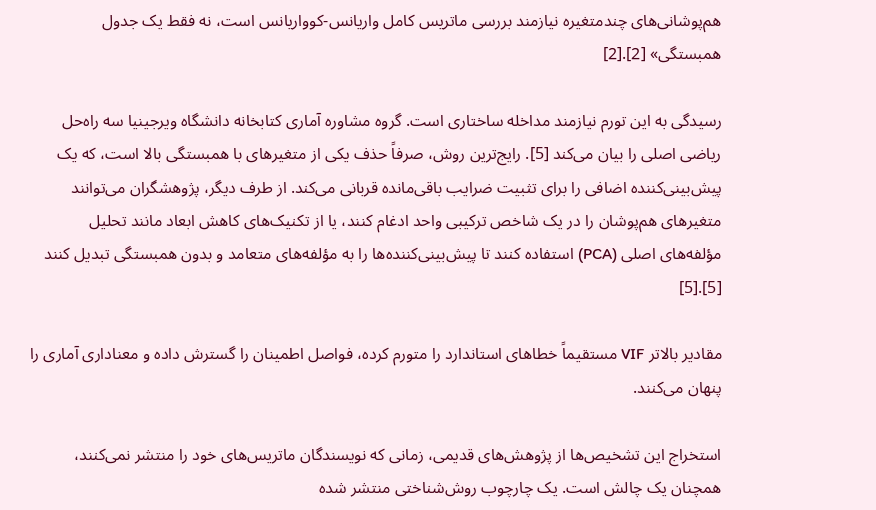هم‌پوشانی‌های چندمتغیره نیازمند بررسی ماتریس کامل واریانس-کوواریانس است، نه فقط یک جدول همبستگی» [2].[2]

رسیدگی به این تورم نیازمند مداخله ساختاری است. گروه مشاوره آماری کتابخانه دانشگاه ویرجینیا سه راه‌حل ریاضی اصلی را بیان می‌کند [5]. رایج‌ترین روش، صرفاً حذف یکی از متغیرهای با همبستگی بالا است، که یک پیش‌بینی‌کننده اضافی را برای تثبیت ضرایب باقی‌مانده قربانی می‌کند. از طرف دیگر، پژوهشگران می‌توانند متغیرهای هم‌پوشان را در یک شاخص ترکیبی واحد ادغام کنند، یا از تکنیک‌های کاهش ابعاد مانند تحلیل مؤلفه‌های اصلی (PCA) استفاده کنند تا پیش‌بینی‌کننده‌ها را به مؤلفه‌های متعامد و بدون همبستگی تبدیل کنند [5].[5]

مقادیر بالاتر VIF مستقیماً خطاهای استاندارد را متورم کرده، فواصل اطمینان را گسترش داده و معناداری آماری را پنهان می‌کنند.

استخراج این تشخیص‌ها از پژوهش‌های قدیمی، زمانی که نویسندگان ماتریس‌های خود را منتشر نمی‌کنند، همچنان یک چالش است. یک چارچوب روش‌شناختی منتشر شده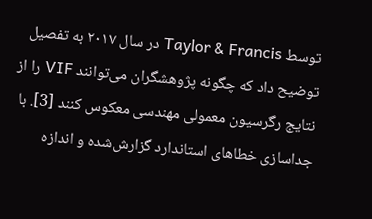توسط Taylor & Francis در سال ۲۰۱۷ به تفصیل توضیح داد که چگونه پژوهشگران می‌توانند VIF را از نتایج رگرسیون معمولی مهندسی معکوس کنند [3]. با جداسازی خطاهای استاندارد گزارش‌شده و اندازه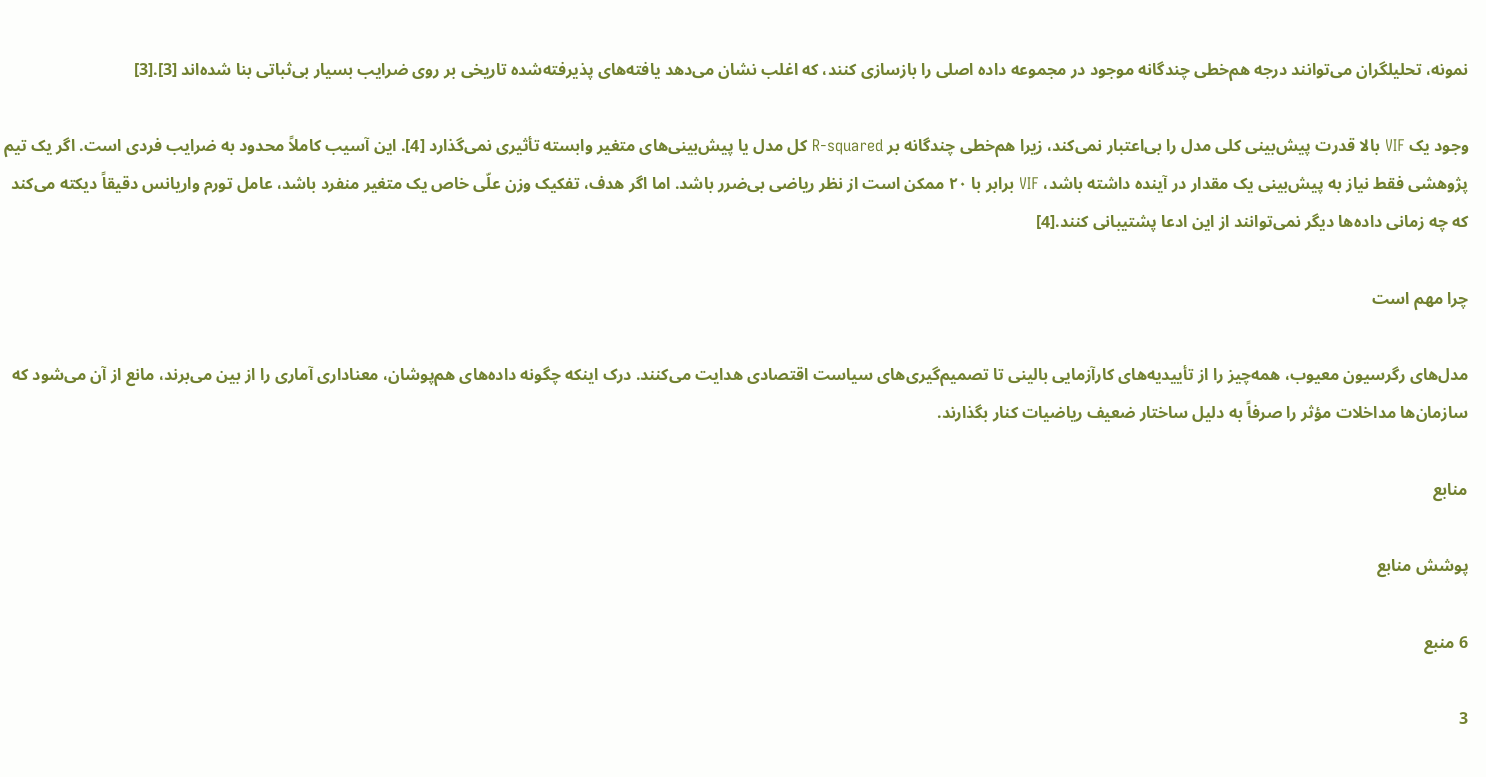نمونه، تحلیلگران می‌توانند درجه هم‌خطی چندگانه موجود در مجموعه داده اصلی را بازسازی کنند، که اغلب نشان می‌دهد یافته‌های پذیرفته‌شده تاریخی بر روی ضرایب بسیار بی‌ثباتی بنا شده‌اند [3].[3]

وجود یک VIF بالا قدرت پیش‌بینی کلی مدل را بی‌اعتبار نمی‌کند، زیرا هم‌خطی چندگانه بر R-squared کل مدل یا پیش‌بینی‌های متغیر وابسته تأثیری نمی‌گذارد [4]. این آسیب کاملاً محدود به ضرایب فردی است. اگر یک تیم پژوهشی فقط نیاز به پیش‌بینی یک مقدار در آینده داشته باشد، VIF برابر با ۲۰ ممکن است از نظر ریاضی بی‌ضرر باشد. اما اگر هدف، تفکیک وزن علّی خاص یک متغیر منفرد باشد، عامل تورم واریانس دقیقاً دیکته می‌کند که چه زمانی داده‌ها دیگر نمی‌توانند از این ادعا پشتیبانی کنند.[4]

چرا مهم است

مدل‌های رگرسیون معیوب، همه‌چیز را از تأییدیه‌های کارآزمایی بالینی تا تصمیم‌گیری‌های سیاست اقتصادی هدایت می‌کنند. درک اینکه چگونه داده‌های هم‌پوشان، معناداری آماری را از بین می‌برند، مانع از آن می‌شود که سازمان‌ها مداخلات مؤثر را صرفاً به دلیل ساختار ضعیف ریاضیات کنار بگذارند.

منابع

پوشش منابع

6 منبع

3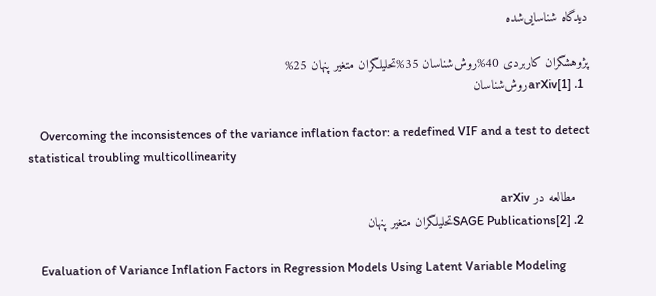دیدگاه شناسایی‌شده

پژوهشگران کاربردی 40%روش‌شناسان 35%تحلیلگران متغیر پنهان 25%
  1. [1]arXivروش‌شناسان

    Overcoming the inconsistences of the variance inflation factor: a redefined VIF and a test to detect statistical troubling multicollinearity

    مطالعه در arXiv
  2. [2]SAGE Publicationsتحلیلگران متغیر پنهان

    Evaluation of Variance Inflation Factors in Regression Models Using Latent Variable Modeling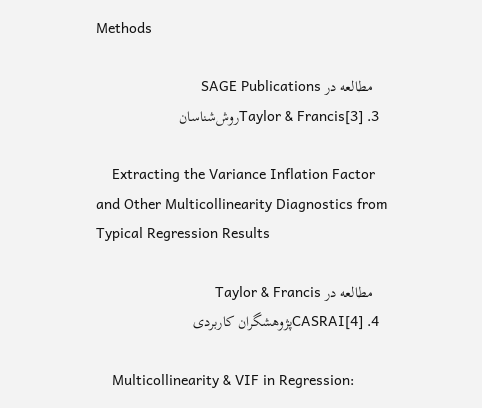Methods

    مطالعه در SAGE Publications
  3. [3]Taylor & Francisروش‌شناسان

    Extracting the Variance Inflation Factor and Other Multicollinearity Diagnostics from Typical Regression Results

    مطالعه در Taylor & Francis
  4. [4]CASRAIپژوهشگران کاربردی

    Multicollinearity & VIF in Regression: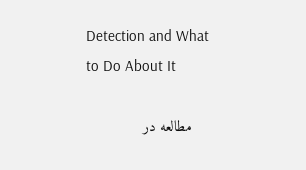Detection and What to Do About It

    مطالعه در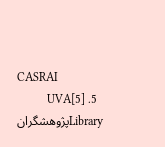CASRAI
  5. [5]UVA Libraryپژوهشگران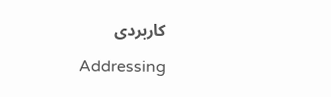کاربردی

    Addressing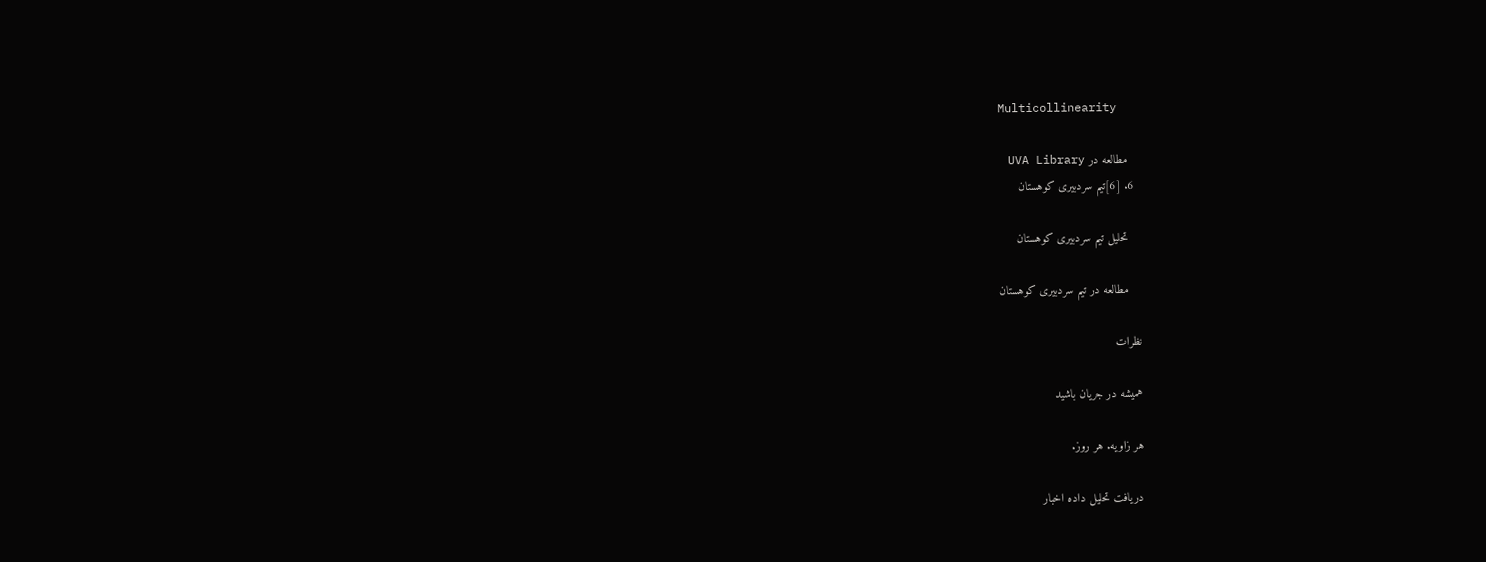Multicollinearity

    مطالعه در UVA Library
  6. [6]تیم سردبیری کوهستان

    تحلیل تیم سردبیری کوهستان

    مطالعه در تیم سردبیری کوهستان

نظرات

همیشه در جریان باشید

هر زاویه. هر روز.

دریافت تحلیل داده اخبار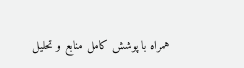همراه با پوشش کامل منابع و تحلیل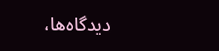دیدگاه‌ها،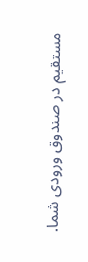مستقیم در صندوق ورودی شما.